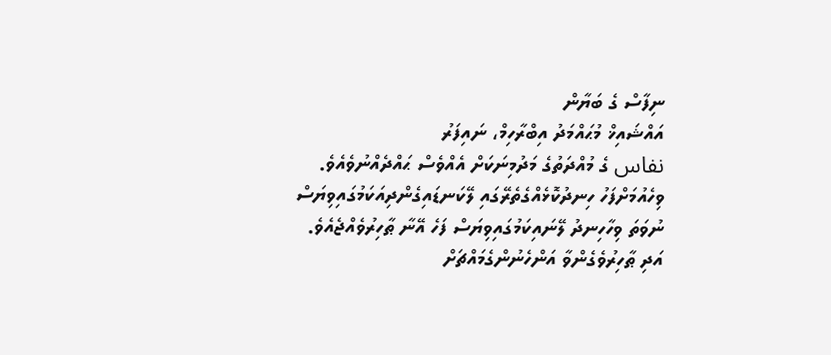ނިފާސް ގެ ބަޔާން
އައްޝައިޚް މުޙައްމަދު އިބްރާހިމް، ނައިފަރު
نفاس ގެ މުއްދަތުގެ މަދުމިނަކަށް އެއްވެސް ޙައްދެއްނުވެއެވެ. ވިހެއުމަށްފަހު ހިނދުކޮޅެއްގެތެރޭގައި ލޭކަނޑައިގެންދިއަކަމުގައިވިޔަސް ނުވަތަ ވިހާހިނދު ލޭނައިކަމުގައިވިޔަސް ފަހެ އޭނާ ޠާހިރުވެއްޖެއެވެ. އަދި ޠާހިރުވެގެންވާ އަންހެނުންގެމައްޗަށް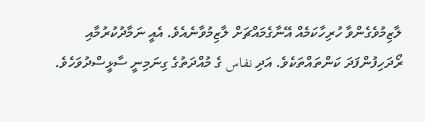ލާޒިމުވެގެންވާ ހުރިހާކަމެއް އޭނާގެމައްޗަށް ލާޒިމުވާނެއެވެ. އެއީ ނަމާދުކުރުމާއި ރޯދަހިފުންފަދަ ކަންތައްތަކެވެ. އަދި نفاس ގެ މުއްދަތުގެ ގިނަމިނީ ސާޅީސްދުވަހެވެ.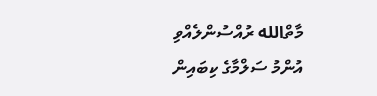މާތްالله ރުއްސުންލެއްވި އުންމު ސަލްމާގެ ކިބައިން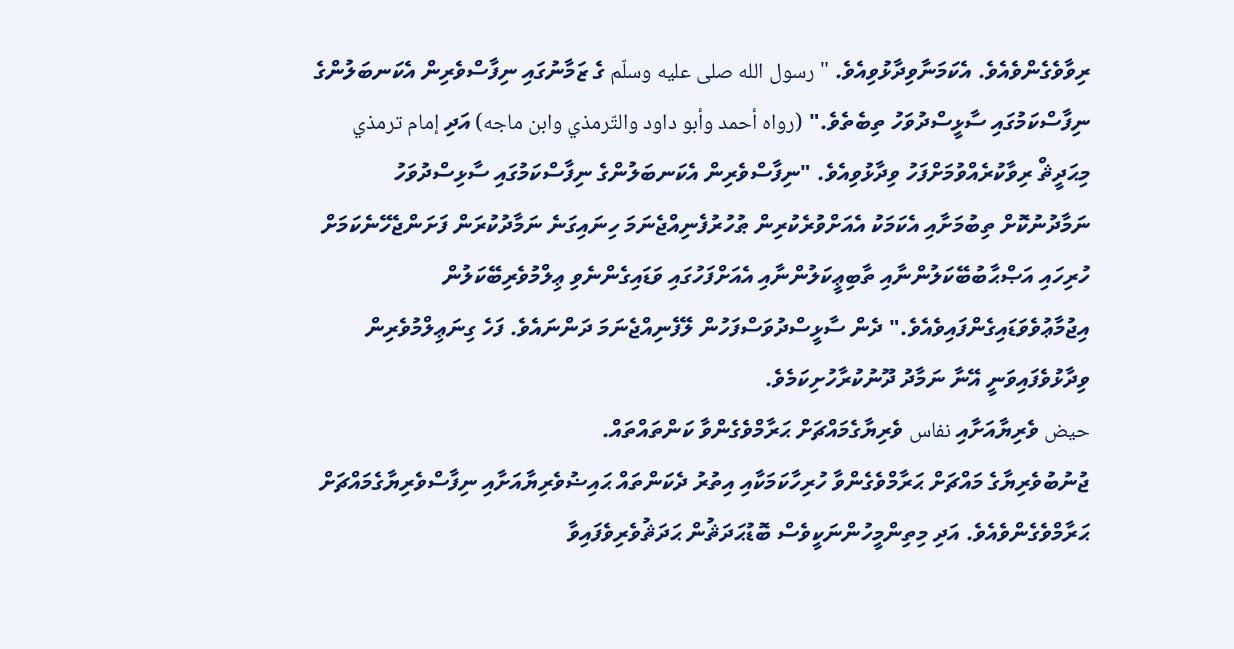ރިވާވެގެންވެއެވެ. އެކަމަނާވިދާޅުވިއެވެ. "رسول الله صلى عليه وسلّم ގެ ޒަމާނުގައި ނިފާސްވެރިން އެކަނބަލުންގެ ނިފާސްކަމުގައި ސާޅީސްދުވަހު ތިބެތެވެ." (رواه أحمد وأبو داود والتّرمذي وابن ماجه) އަދި إمام ترمذي މިޙަދީޘް ރިވާކުރެއްވުމަށްފަހު ވިދާޅުވިއެވެ. "ނިފާސްވެރިން އެކަނބަލުންގެ ނިފާސްކަމުގައި ސާޅިސްދުވަހު ނަމާދުނުކޮށް ތިބުމަށާއި އެކަމަކު އެއަށްވުރެކުރިން ޠުހުރުފެނިއްޖެނަމަ ހިނައިގަނެ ނަމާދުކުރަން ފަށަންޖެހޭނެކަމަށް ހުރިހައި އަޞްޙާބުބޭކަލުންނާއި ތާބިޢީކަލުންނާއި އެއަށްފަހުގައި ވަޑައިގެންނެވި ޢިލްމުވެރިބޭކަލުން އިޖުމާޢުވެވަޑައިގެންފައިވެއެވެ." ދެން ސާޅީސްދުވަސްފަހުން ލޭފެނިއްޖެނަމަ ދަންނައެވެ. ފަހެ ގިނަޢިލްމުވެރިން ވިދާޅުވެފައިވަނީ އޭނާ ނަމާދު ދޫނުކުރާހުށިކަމެވެ.
حيض ވެރިޔާއަށާއި نفاس ވެރިޔާގެމައްޗަށް ޙަރާމްވެގެންވާ ކަންތައްތައް.
ޖުނުބުވެރިޔާގެ މައްޗަށް ޙަރާމްވެގެންވާ ހުރިހާކަމަކާއި އިތުރު ދެކަންތައް ޙައިޟުވެރިޔާއަށާއި ނިފާސްވެރިޔާގެމައްޗަށް ޙަރާމްވެގެންވެއެވެ. އަދި މިތިންމީހުންނަކީވެސް ބޮޑުޙަދަޘުން ޙަދަޘުވެރިވެފައިވާ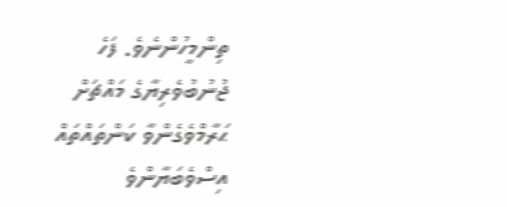ތިންމީހުންނެވެ. ފަހެ ޖުނުބުވެރިޔާގެ މައްޗަށް ޙަރާމްވެގެންވާ ކަންތައްތައް އިސްވެބަޔާންވެ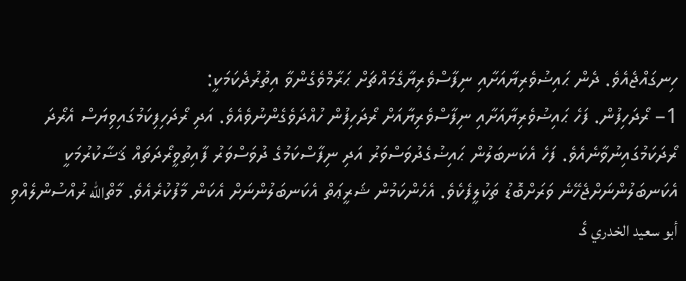ހިނގައްޖެއެވެ. ދެން ޙައިޟުވެރިޔާއަށާއި ނިފާސްވެރިޔާގެމައްޗަށް ޙަރާމްވެގެންވާ އިތުރުދެކަމަކީ:
1– ރޯދަހިފުން. ފަހެ ޙައިޟުވެރިޔާއަށާއި ނިފާސްވެރިޔާއަށް ރޯދަހިފުން ހުއްދަވެގެންނުވެއެވެ. އަދި ރޯދަހިފިކަމުގައިވިޔަސް އެރޯދަ ރޯދަކަމުގައިނުވާނެއެވެ. ފަހެ އެކަނބަލުން ޙައިޟުގެދުވަސްވަރު އަދި ނިފާސްކަމުގެ ދުވަސްވަރު ފާއިތުވީރޯދަތައް ޤަޟާކުރުމަކީ އެކަނބަލުންނަށްޖެހޭނެ ވަރަށްބޮޑު ތަކުލީފެކެވެ. އެހެންކަމުން ޝަރީޢަތް އެކަނބަލުންނަށް އެކަން މާފުކުރެއެވެ. މާތްالله ރުއްސުންލެއްވި أبو سعيد الخدري ގެ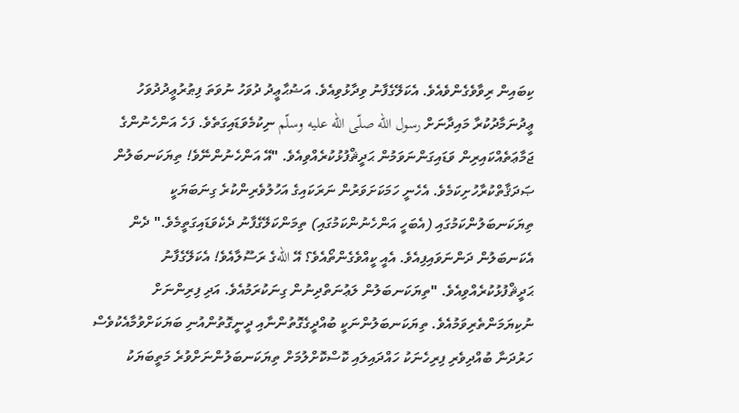ކިބައިން ރިވާވެގެންވެއެވެ. އެކަލޭގެފާނު ވިދާޅުވިއެވެ. އަޟުޙާޢީދު ދުވަހު ނުވަތަ ފިޠުރުޢީދުދުވަހު ޢީދުނަމާދުކުރާ މައިދާނަށް رسول الله صلّى الله عليه وسلّم ނިކުމެވަޑައިގަތެވެ. ފަހެ އަންހެނުންގެ ޖަމާޢަތެއްކައިރިން ވަޑައިގަންނަވަމުން ޙަދީޘްފުޅުކުރެއްވިއެވެ. "އޭ އަންހެނުންނޭވެ! ތިޔަކަނބަލުން ޞަދަޤާތްކުރާހުށިކަމެވެ. އެހެނީ ހަމަކަށަވަރުން ނަރަކައިގެ އަހުލުވެރިންކުރެ ގިނަބަޔަކީ ތިޔަކަނބަލުންކަމުގައި (އެބަހީ އަންހެނުންކަމުގައި) ތިމަންކަލޭގެފާނު ދެކެވަޑައިގަތީމެވެ." ދެން އެކަނބަލުން ދަންނަވައިފިއެވެ. އެއީ ކީއްވެގެންތޯއެވެ؟ އޭ اللهގެ ރަސޫލާއެވެ! އެކަލޭގެފާނު ޙަދީޘްފުޅުކުރެއްވިއެވެ. "ތިޔަކަނބަލުން ލަޢުނަތްދިނުން ގިނަކުރަމުއެވެ. އަދި ފިރިންނަށް ނުކިޔަމަންތެރިވަމުއެވެ. ތިޔަކަނބަލުންނަކީ ބުއްދީގެގޮތުންނާއި ދީނީގޮތުންއުނި ބަޔަކަށްވުމާއެކުވެސް ހަރުދަނާ ބުއްދިވެރި ފިރިހެނަކު ހައްދައިލައި ކޮސްކޮށްލުމަށް ތިޔަކަނބަލުންނަށްވުރެ މަތީބަޔަކު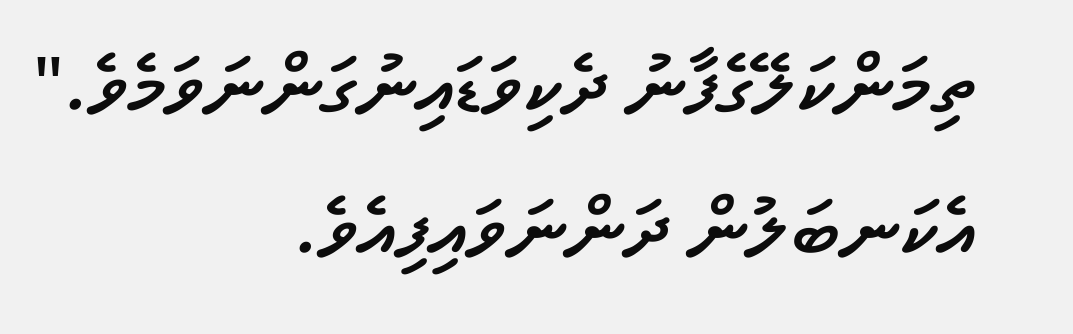ތިމަންކަލޭގެފާނު ދެކިވަޑައިނުގަންނަވަމެވެ." އެކަނބަލުން ދަންނަވައިފިއެވެ.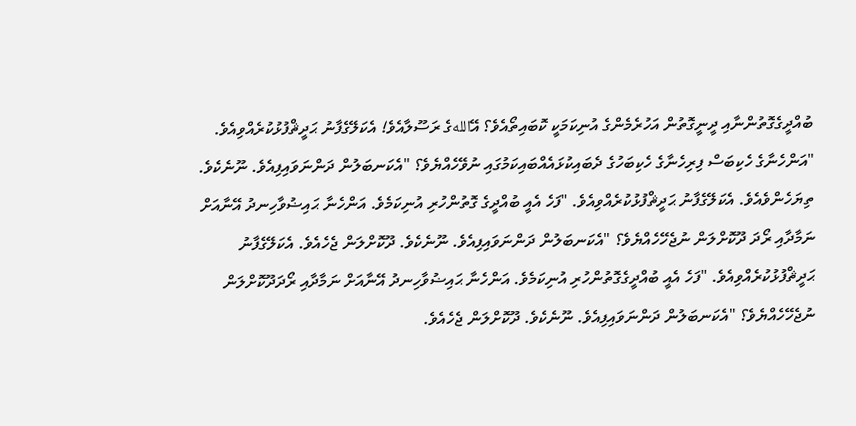ބުއްދީގެގޮތުންނާއި ދީނީގޮތުން އަހުރެމެންގެ އުނިކަމަކީ ކޮބައިތޯއެވެ؟ އޭاللهގެ ރަސޫލާއެވެ! އެކަލޭގެފާނު ޙަދީޘްފުޅުކުރެއްވިއެވެ. "އަންހެނާގެ ހެކިބަސް ފިރިހެނާގެ ހެކިބަހުގެ ދެބައިކުޅައެއްބައިކަމުގައި ނުވޭހެއްޔެވެ؟ "އެކަނބަލުން ދަންނަވައިފިއެވެ. ނޫނެކެވެ. ތިޔަހެންވެއެވެ. އެކަލޭގެފާނު ޙަދީޘްފުޅުކުރެއްވިއެވެ. "ފަހެ އެއީ ބުއްދީގެ ގޮތުންހުރި އުނިކަމެވެ. އަންހެނާ ޙައިޟުވާހިނދު އޭނާއަށް ނަމާދާއި ރޯދަ ދޫކޮށްލަން ނުޖެހޭހެއްޔެވެ؟ "އެކަނބަލުން ދަންނަވައިފިއެވެ. ނޫނެކެވެ. ދޫކޮށްލަން ޖެހެއެވެ. އެކަލޭގެފާނު ޙަދީޘްފުޅުކުރެއްވިއެވެ. "ފަހެ އެއީ ބުއްދީގެގޮތުންހުރި އުނިކަމެވެ. އަންހެނާ ޙައިޟުވާހިނދު އޭނާއަށް ނަމާދާއި ރޯދަދޫކޮށްލަން ނުޖެހޭހެއްޔެވެ؟ "އެކަނބަލުން ދަންނަވައިފިއެވެ. ނޫނެކެވެ. ދޫކޮށްލަން ޖެހެއެވެ.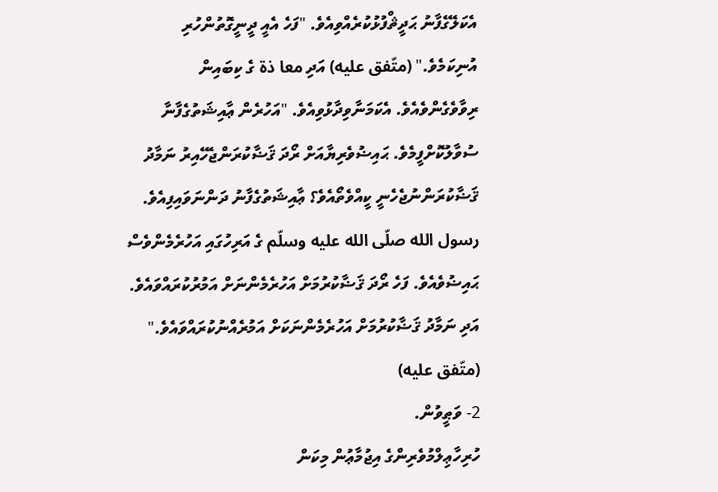އެކަލޭގެފާނު ޙަދީޘްފުޅުކުރެއްވިއެވެ. "ފަހެ އެއީ ދީނީގޮތުންހުރި އުނިކަމެވެ." (متّفق عليه) އަދި معا ذة ގެ ކިބައިން ރިވާވެގެންވެއެވެ. އެކަމަނާވިދާޅުވިއެވެ. "އަހުރެން ޢާއިޝަތުގެފާނާ ސުވާލުކޮށްފީމެވެ. ޙައިޟުވެރިޔާއަށް ރޯދަ ޤަޟާކުރަންޖެހޭއިރު ނަމާދު ޤަޟާކުރަންނުޖެހެނީ ކީއްވެތޯއެވެ؟ ޢާއިޝަތުގެފާނު ދަންނަވައިފިއެވެ. رسول الله صلّى الله عليه وسلّم ގެ އަރިހުގައި އަހުރެމެންވެސް ޙައިޟުވެއެވެ. ފަހެ ރޯދަ ޤަޟާކުރުމަށް އަހުރެމެންނަށް އަމުރުކުރައްވައެވެ. އަދި ނަމާދު ޤަޟާކުރުމަށް އަހުރެމެންނަކަށް އަމުރެއްނުކުރައްވައެވެ." (متّفق عليه)
2- ވަޠީވުން.
ހުރިހާޢިލްމުވެރިންގެ އިޖުމާޢުން މިކަން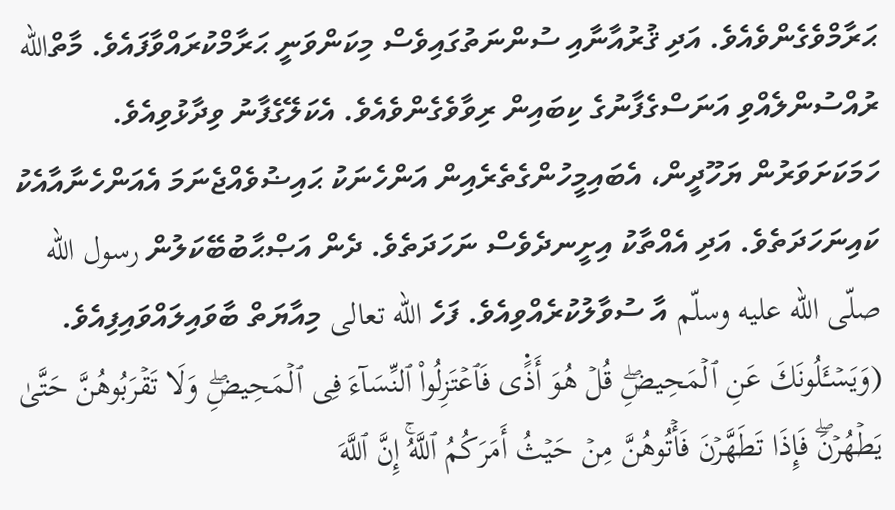ޙަރާމްވެގެންވެއެވެ. އަދި ޤުރުއާނާއި ސުންނަތުގައިވެސް މިކަންވަނީ ޙަރާމްކުރައްވާފައެވެ. މާތްالله ރުއްސުންލެއްވި އަނަސްގެފާނުގެ ކިބައިން ރިވާވެގެންވެއެވެ. އެކަލޭގެފާނު ވިދާޅުވިއެވެ. ހަމަކަށަވަރުން ޔަހޫދީން، އެބައިމީހުންގެތެރެއިން އަންހެނަކު ޙައިޟުވެއްޖެނަމަ އެއަންހެނާއާއެކު ކައިނަހަދަތެވެ. އަދި އެއްތާކު އިށީނދެވެސް ނަހަދަތެވެ. ދެން އަޞްޙާބުބޭކަލުން رسول الله صلّى الله عليه وسلّم އާ ސުވާލުކުރެއްވިއެވެ. ފަހެ الله تعالى މިއާޔަތް ބާވައިލައްވައިފިއެވެ. (وَيَسۡـَٔلُونَكَ عَنِ ٱلۡمَحِيضِ‌ۖ قُلۡ هُوَ أَذً۬ى فَٱعۡتَزِلُواْ ٱلنِّسَآءَ فِى ٱلۡمَحِيضِ‌ۖ وَلَا تَقۡرَبُوهُنَّ حَتَّىٰ يَطۡهُرۡنَ‌ۖ فَإِذَا تَطَهَّرۡنَ فَأۡتُوهُنَّ مِنۡ حَيۡثُ أَمَرَكُمُ ٱللَّهُ‌ۚ إِنَّ ٱللَّهَ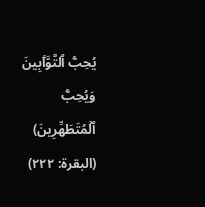يُحِبُّ ٱلتَّوَّٲبِينَ وَيُحِبُّ ٱلۡمُتَطَهِّرِينَ) (البقرة: ٢٢٢)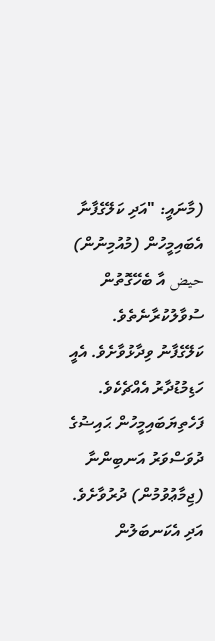(މާނައީ: "އަދި ކަލޭގެފާނާ އެބައިމީހުން (މުއުމިނުން) حيض އާ ބެހޭގޮތުން ސުވާލުކުރާނެތެވެ. ކަލޭގެފާނު ވިދާޅުވާށެވެ. އެއީ ހަޑިމުޑުދާރު އެއްޗެކެވެ. ފަހެތިޔަބައިމީހުން ޙައިޟުގެ ދުވަސްވަރު އަނބިންނާ (ޖިމާޢުވުމުން) ދުރުވާށެވެ. އަދި އެކަނބަލުން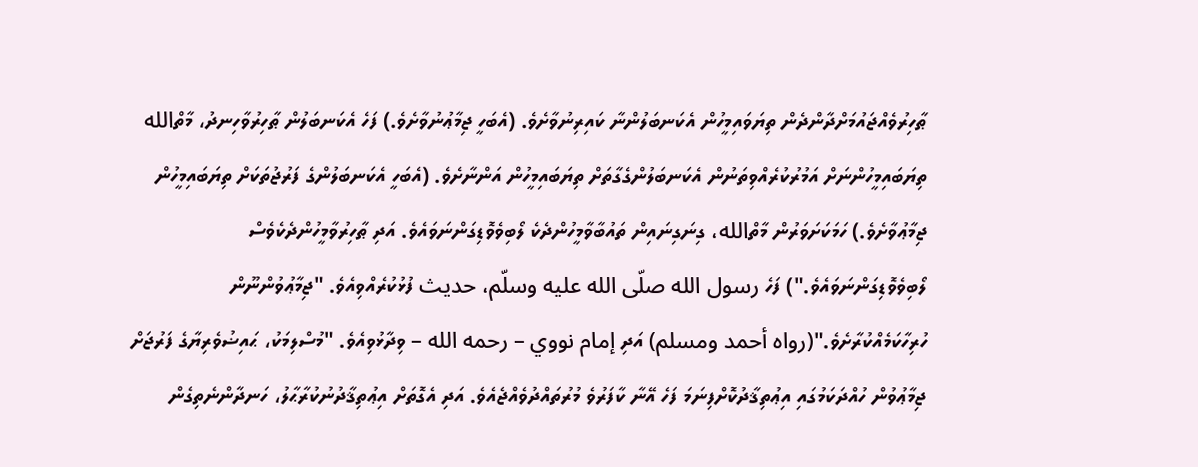ޠާހިރުވެއްޖައުމަށްދާންދެން ތިޔަވައިމީހުން އެކަނބަލުންނާ ކައިރިނުވާށެވެ. (އެބަހީ ޖިމާޢުނުވާށެވެ.) ފަހެ އެކަނބަލުން ޠާހިރުވާހިނދު، މާތްالله ތިޔަބައިމީހުންނަށް އަމުރުކުރެއްވިތަނުން އެކަނބަލުންގެގާތަށް ތިޔަބައިމީހުން އަންނާށެވެ. (އެބަހީ އެކަނބަލުންގެ ފަރުޖުތަކަށް ތިޔަބައިމީހުން ޖިމާޢުވާށެވެ.) ހަމަކަށަވަރުން މާތްالله، ގިނަގިނައިން ތައުބާވާމީހުންދެކެ ލޯބިވެވޮޑިގަންނަވައެވެ. އަދި ޠާހިރުވާމީހުންދެކެވެސް ލޯބިވެވޮޑިގަންނަވައެވެ.") ފަހެ رسول الله صلّى الله عليه وسلّم، حديث ފުޅުކުރެއްވިއެވެ. "ޖިމާޢުވުންނޫން ހުރިހާކަމެއްކުރާށެވެ."(رواه أحمد ومسلم) އަދި إمام نووي – رحمه الله – ވިދާޅުވިއެވެ. "މުސްލިމަކު، ޙައިޟުވެރިޔާގެ ފަރުޖަށް ޖިމާޢުވުން ހުއްދަކަމުގައި އިޢުތިޤާދުކޮށްފިނަމަ ފަހެ އޭނާ ކާފަރުވެ މުރުތައްދުވެއްޖެއެވެ. އަދި އެގޮތަށް އިޢުތިޤާދުނުކުރާޙާލު، ހަނދާންނެތިގެން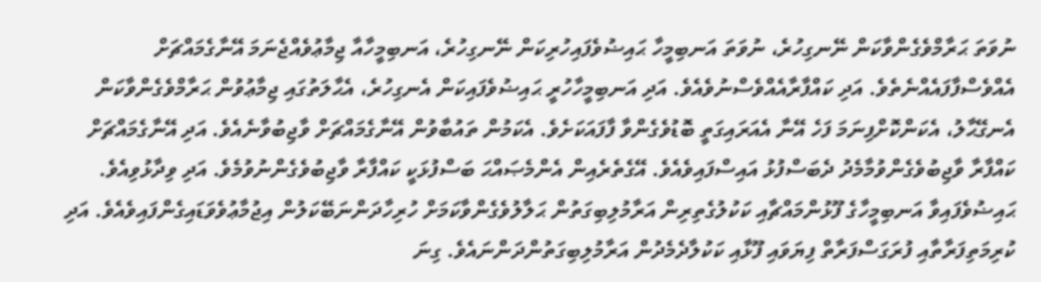ނުވަތަ ޙަރާމްވެގެންވާކަން ނޭނގިހުރެ، ނުވަތަ އަނބިމީހާ ޙައިޟުވެފައިހުރިކަން ނޭނގިހުރެ، އަނބިމީހާއާ ޖިމާޢުވެއްޖެނަމަ އޭނާގެމައްޗަށް އެއްވެސްފާފައެއްނެތެވެ. އަދި ކައްފާރާއެއްވެސްނުވެއެވެ. އަދި އަނބިމީހާހުރީ ޙައިޟުވެފައިކަން އެނގިހުރެ، އެޙާލަތުގައި ޖިމާޢުވުން ޙަރާމްވެގެންވާކަން އެނގޭޙާލު، އެކަންކޮށްފިނަމަ ފަހެ އޭނާ އެއަރައިގަތީ ބޮޑުވެގެންވާ ފާފައަކަށެވެ. އެކަމުން ތައުބާވުން އޭނާގެމައްޗަށް ވާޖިބުވާނެއެވެ. އަދި އޭނާގެމައްޗަށް ކައްފާރާ ވާޖިބުވެގެންވުމާމެދު ދެބަސްފުޅު އައިސްފައިވެއެވެ. އޭގެތެރެއިން އެންމެޞައްޙަ ބަސްފުޅަކީ ކައްފާރާ ވާޖިބުވެގެންނުވުމެވެ. އަދި ވިދާޅުވިއެވެ. ޙައިޟުވެފައިވާ އަނބިމީހާގެ ފޫޅުންމައްޗާއި ކަކުލުގެތިރިން އަރާމުލިބިގަތުން ޙަލާލުވެގެންވާކަމަށް ހުރިހާދަންނަބޭކަލުން އިޖުމާޢުވެވަޑައިގެންފައިވެއެވެ. އަދި ކުރިމަތިފަރާތާއި ފުރަގަސްފަރާތް ފިޔަވައި ފޫޅާއި ކަކުލާދެމެދުން އަރާމުލިބިގަތުންދަންނައެވެ. ގިނަ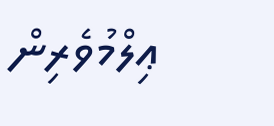ޢިލްމުވެރިން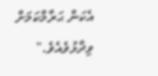އެކަން ޙަރާމްކަމަށް ވިދާޅުވެއެވެ."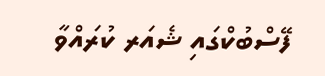ފޭސްބުކްގައި ޝެއަރ ކުރައްވާ